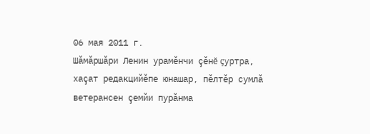06 мая 2011 г.
Шăмăршăри Ленин урамĕнчи çĕнĕ çуртра, хаçат редакцийĕпе юнашар, пĕлтĕр сумлă ветерансен çемйи пурăнма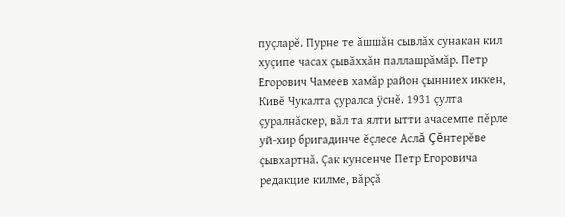пуçларĕ. Пурне те ăшшăн сывлăх сунакан кил хуçипе часах çывăххăн паллашрăмăр. Петр Егорович Чамеев хамăр район çынниех иккен, Кивĕ Чукалта çуралса ÿснĕ. 1931 çулта çуралнăскер, вăл та ялти ытти ачасемпе пĕрле уй-хир бригадинче ĕçлесе Аслă Çĕнтерĕве çывхартнă. Çак кунсенче Петр Егоровича редакцие килме, вăрçă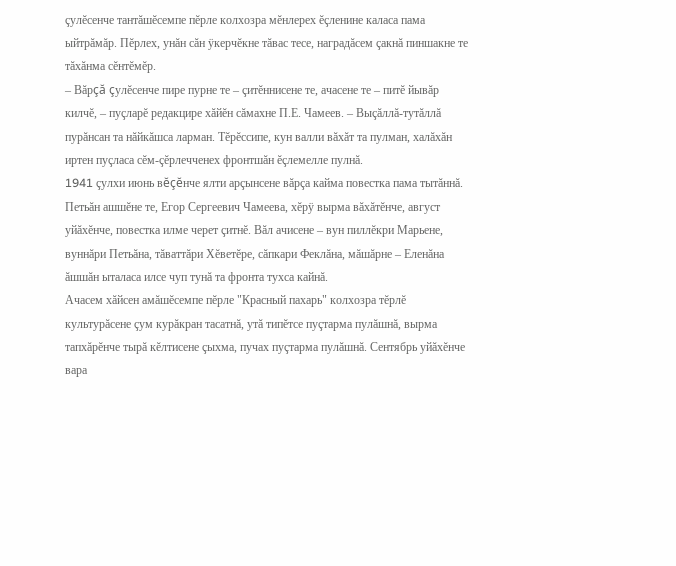çулĕсенче тантăшĕсемпе пĕрле колхозра мĕнлерех ĕçленине каласа пама ыйтрăмăр. Пĕрлех, унăн сăн ÿкерчĕкне тăвас тесе, наградăсем çакнă пиншакне те тăхăнма сĕнтĕмĕр.
– Вăрçă çулĕсенче пире пурне те – çитĕннисене те, ачасене те – питĕ йывăр килчĕ, – пуçларĕ редакцире хăйĕн сăмахне П.Е. Чамеев. – Выçăллă-тутăллă пурăнсан та нăйкăшса ларман. Тĕрĕссипе, кун валли вăхăт та пулман, халăхăн иртен пуçласа сĕм-çĕрлечченех фронтшăн ĕçлемелле пулнă.
1941 çулхи июнь вĕçĕнче ялти арçынсене вăрçа кайма повестка пама тытăннă. Петьăн ашшĕне те, Егор Сергеевич Чамеева, хĕрÿ вырма вăхăтĕнче, август уйăхĕнче, повестка илме черет çитнĕ. Вăл ачисене – вун пиллĕкри Марьене, вуннăри Петьăна, тăваттăри Хĕветĕре, сăпкари Феклăна, мăшăрне – Еленăна ăшшăн ыталаса илсе чуп тунă та фронта тухса кайнă.
Ачасем хăйсен амăшĕсемпе пĕрле "Красный пахарь" колхозра тĕрлĕ культурăсене çум курăкран тасатнă, утă типĕтсе пуçтарма пулăшнă, вырма тапхăрĕнче тырă кĕлтисене çыхма, пучах пуçтарма пулăшнă. Сентябрь уйăхĕнче вара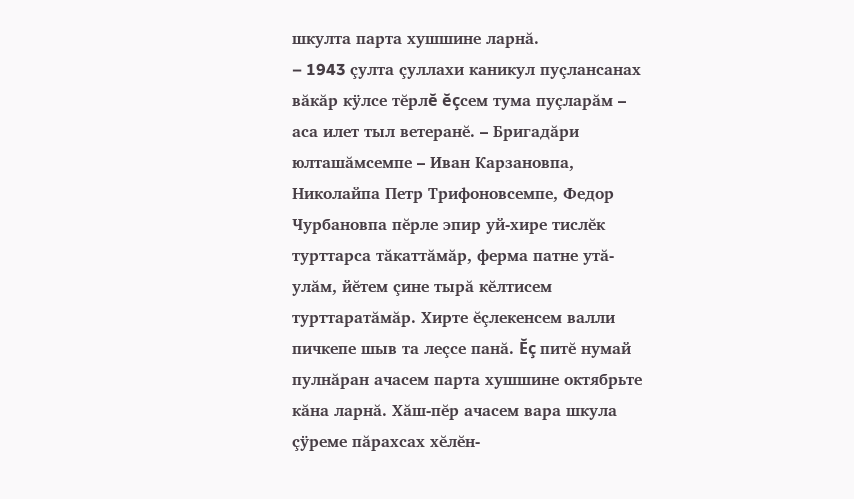шкулта парта хушшине ларнă.
– 1943 çулта çуллахи каникул пуçлансанах вăкăр кÿлсе тĕрлĕ ĕçсем тума пуçларăм – аса илет тыл ветеранĕ. – Бригадăри юлташăмсемпе – Иван Карзановпа, Николайпа Петр Трифоновсемпе, Федор Чурбановпа пĕрле эпир уй-хире тислĕк турттарса тăкаттăмăр, ферма патне утă-улăм, йĕтем çине тырă кĕлтисем турттаратăмăр. Хирте ĕçлекенсем валли пичкепе шыв та леçсе панă. Ĕç питĕ нумай пулнăран ачасем парта хушшине октябрьте кăна ларнă. Хăш-пĕр ачасем вара шкула çÿреме пăрахсах хĕлĕн-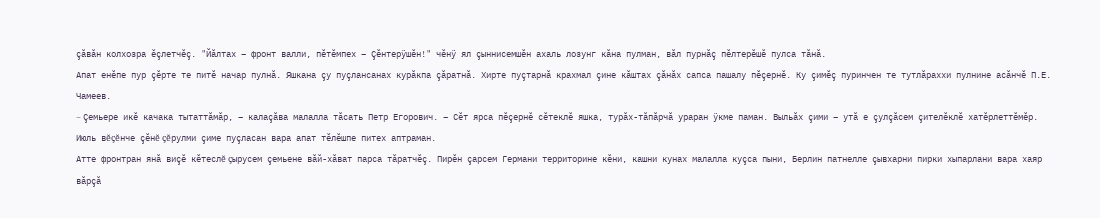çăвăн колхозра ĕçлетчĕç. "Йăлтах – фронт валли, пĕтĕмпех – Çĕнтерÿшĕн!" чĕнÿ ял çыннисемшĕн ахаль лозунг кăна пулман, вăл пурнăç пĕлтерĕшĕ пулса тăнă.
Апат енĕпе пур çĕрте те питĕ начар пулнă. Яшкана çу пуçлансанах курăкпа çăратнă. Хирте пуçтарнă крахмал çине кăштах çăнăх сапса пашалу пĕçернĕ. Ку çимĕç пуринчен те тутлăраххи пулнине асăнчĕ П.Е. Чамеев.
– Çемьере икĕ качака тытаттăмăр, – калаçăва малалла тăсать Петр Егорович. – Сĕт ярса пĕçернĕ сĕтеклĕ яшка, турăх-тăпăрчă ураран ÿкме паман. Выльăх çими – утă е çулçăсем çителĕклĕ хатĕрлеттĕмĕр. Июль вĕçĕнче çĕнĕ çĕрулми çиме пуçласан вара апат тĕлĕшпе питех аптраман.
Атте фронтран янă виçĕ кĕтеслĕ çырусем çемьене вăй-хăват парса тăратчĕç. Пирĕн çарсем Германи территорине кĕни, кашни кунах малалла куçса пыни, Берлин патнелле çывхарни пирки хыпарлани вара хаяр вăрçă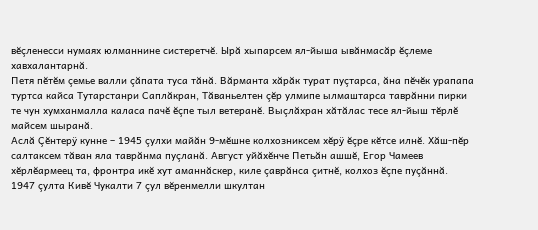вĕçленесси нумаях юлманнине систеретчĕ. Ырă хыпарсем ял-йыша ывăнмасăр ĕçлеме хавхалантарнă.
Петя пĕтĕм çемье валли çăпата туса тăнă. Вăрманта хăрăк турат пуçтарса, ăна пĕчĕк урапапа туртса кайса Тутарстанри Саплăкран, Тăваньелтен çĕр улмипе ылмаштарса таврăнни пирки те чун хумханмалла каласа пачĕ ĕçпе тыл ветеранĕ. Выçлăхран хăтăлас тесе ял-йыш тĕрлĕ майсем шыранă.
Аслă Çĕнтерÿ кунне – 1945 çулхи майăн 9-мĕшне колхозниксем хĕрÿ ĕçре кĕтсе илнĕ. Хăш-пĕр салтаксем тăван яла таврăнма пуçланă. Август уйăхĕнче Петьăн ашшĕ, Егор Чамеев хĕрлĕармеец та, фронтра икĕ хут аманнăскер, киле çаврăнса çитнĕ, колхоз ĕçпе пуçăннă.
1947 çулта Кивĕ Чукалти 7 çул вĕренмелли шкултан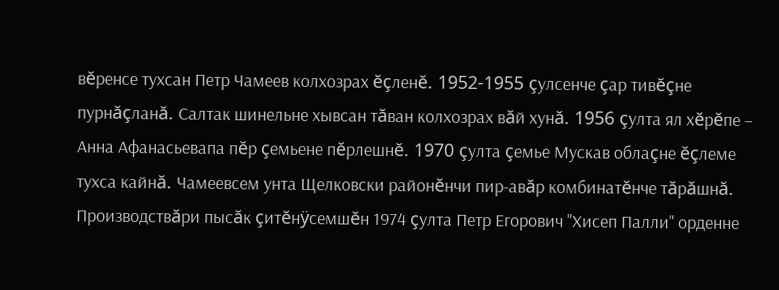вĕренсе тухсан Петр Чамеев колхозрах ĕçленĕ. 1952-1955 çулсенче çар тивĕçне пурнăçланă. Салтак шинельне хывсан тăван колхозрах вăй хунă. 1956 çулта ял хĕрĕпе – Анна Афанасьевапа пĕр çемьене пĕрлешнĕ. 1970 çулта çемье Мускав облаçне ĕçлеме тухса кайнă. Чамеевсем унта Щелковски районĕнчи пир-авăр комбинатĕнче тăрăшнă. Производствăри пысăк çитĕнÿсемшĕн 1974 çулта Петр Егорович "Хисеп Палли" орденне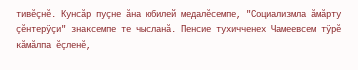тивĕçнĕ. Кунсăр пуçне ăна юбилей медалĕсемпе, "Социализмла ăмăрту çĕнтерÿçи" знаксемпе те чысланă. Пенсие тухичченех Чамеевсем тÿрĕ кăмăлпа ĕçленĕ,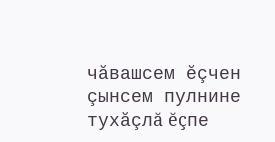чăвашсем ĕçчен çынсем пулнине тухăçлă ĕçпе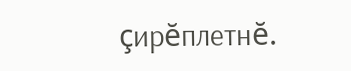çирĕплетнĕ.